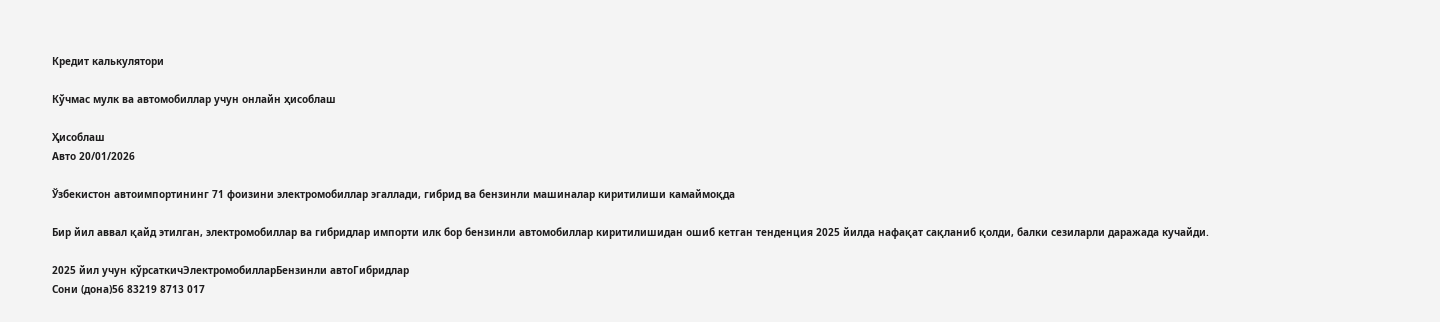Кредит калькулятори

Кўчмас мулк ва автомобиллар учун онлайн ҳисоблаш

Ҳисоблаш
Авто 20/01/2026

Ўзбекистон автоимпортининг 71 фоизини электромобиллар эгаллади, гибрид ва бензинли машиналар киритилиши камаймоқда

Бир йил аввал қайд этилган, электромобиллар ва гибридлар импорти илк бор бензинли автомобиллар киритилишидан ошиб кетган тенденция 2025 йилда нафақат сақланиб қолди, балки сезиларли даражада кучайди.

2025 йил учун кўрсаткичЭлектромобилларБензинли автоГибридлар
Сони (дона)56 83219 8713 017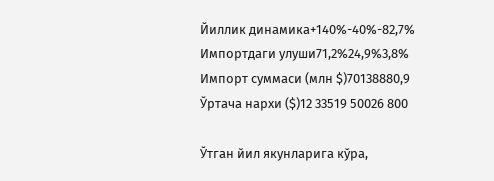Йиллик динамика+140%-40%-82,7%
Импортдаги улуши71,2%24,9%3,8%
Импорт суммаси (млн $)70138880,9
Ўртача нархи ($)12 33519 50026 800

Ўтган йил якунларига кўра,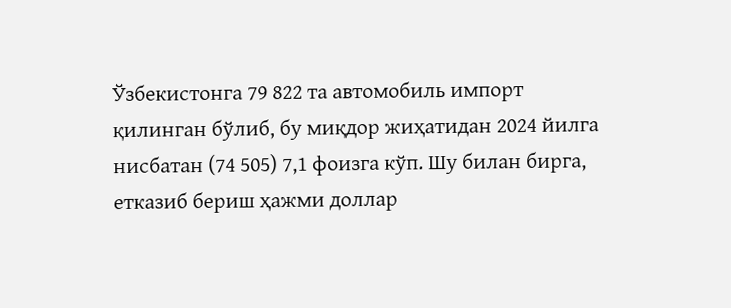Ўзбекистонга 79 822 та автомобиль импорт қилинган бўлиб, бу миқдор жиҳатидан 2024 йилга нисбатан (74 505) 7,1 фоизга кўп. Шу билан бирга, етказиб бериш ҳажми доллар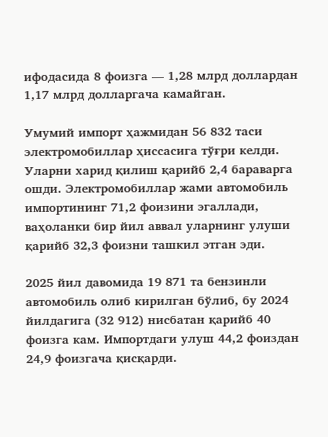ифодасида 8 фоизга — 1,28 млрд доллардан 1,17 млрд долларгача камайган.

Умумий импорт ҳажмидан 56 832 таси электромобиллар ҳиссасига тўғри келди. Уларни харид қилиш қарийб 2,4 бараварга ошди. Электромобиллар жами автомобиль импортининг 71,2 фоизини эгаллади, ваҳоланки бир йил аввал уларнинг улуши қарийб 32,3 фоизни ташкил этган эди.

2025 йил давомида 19 871 та бензинли автомобиль олиб кирилган бўлиб, бу 2024 йилдагига (32 912) нисбатан қарийб 40 фоизга кам. Импортдаги улуш 44,2 фоиздан 24,9 фоизгача қисқарди.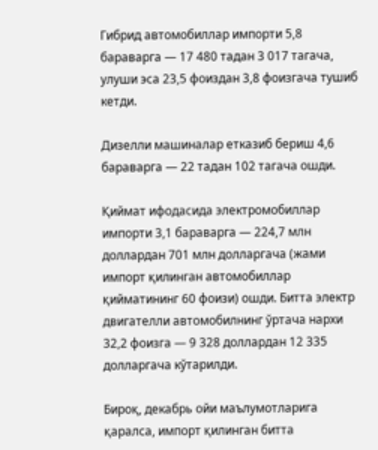Гибрид автомобиллар импорти 5,8 бараварга — 17 480 тадан 3 017 тагача, улуши эса 23,5 фоиздан 3,8 фоизгача тушиб кетди.

Дизелли машиналар етказиб бериш 4,6 бараварга — 22 тадан 102 тагача ошди.

Қиймат ифодасида электромобиллар импорти 3,1 бараварга — 224,7 млн доллардан 701 млн долларгача (жами импорт қилинган автомобиллар қийматининг 60 фоизи) ошди. Битта электр двигателли автомобилнинг ўртача нархи 32,2 фоизга — 9 328 доллардан 12 335 долларгача кўтарилди.

Бироқ, декабрь ойи маълумотларига қаралса, импорт қилинган битта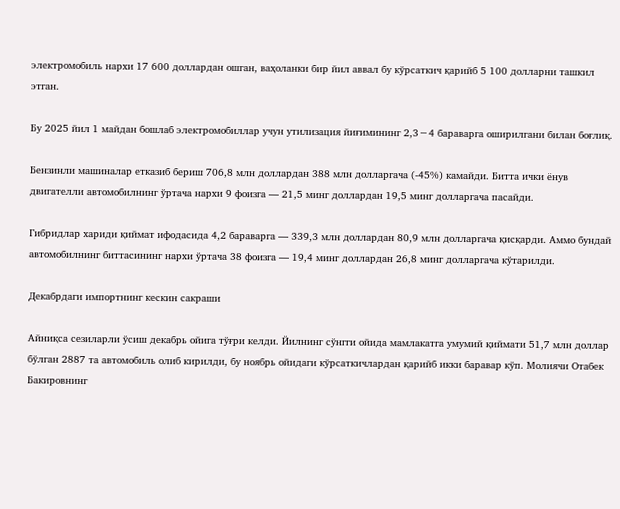электромобиль нархи 17 600 доллардан ошган, ваҳоланки бир йил аввал бу кўрсаткич қарийб 5 100 долларни ташкил этган.

Бу 2025 йил 1 майдан бошлаб электромобиллар учун утилизация йиғимининг 2,3−4 бараварга оширилгани билан боғлиқ.

Бензинли машиналар етказиб бериш 706,8 млн доллардан 388 млн долларгача (-45%) камайди. Битта ички ёнув двигателли автомобилнинг ўртача нархи 9 фоизга — 21,5 минг доллардан 19,5 минг долларгача пасайди.

Гибридлар хариди қиймат ифодасида 4,2 бараварга — 339,3 млн доллардан 80,9 млн долларгача қисқарди. Аммо бундай автомобилнинг биттасининг нархи ўртача 38 фоизга — 19,4 минг доллардан 26,8 минг долларгача кўтарилди.

Декабрдаги импортнинг кескин сакраши

Айниқса сезиларли ўсиш декабрь ойига тўғри келди. Йилнинг сўнгги ойида мамлакатга умумий қиймати 51,7 млн доллар бўлган 2887 та автомобиль олиб кирилди, бу ноябрь ойидаги кўрсаткичлардан қарийб икки баравар кўп. Молиячи Отабек Бакировнинг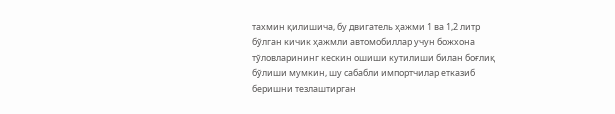тахмин қилишича, бу двигатель ҳажми 1 ва 1,2 литр бўлган кичик ҳажмли автомобиллар учун божхона тўловларининг кескин ошиши кутилиши билан боғлиқ бўлиши мумкин, шу сабабли импортчилар етказиб беришни тезлаштирган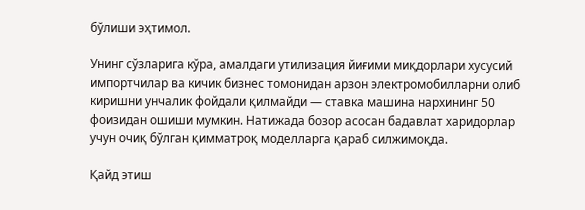бўлиши эҳтимол.

Унинг сўзларига кўра, амалдаги утилизация йиғими миқдорлари хусусий импортчилар ва кичик бизнес томонидан арзон электромобилларни олиб киришни унчалик фойдали қилмайди — ставка машина нархининг 50 фоизидан ошиши мумкин. Натижада бозор асосан бадавлат харидорлар учун очиқ бўлган қимматроқ моделларга қараб силжимоқда.

Қайд этиш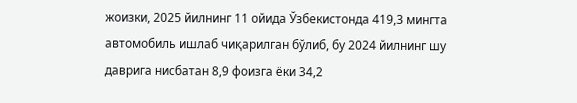жоизки, 2025 йилнинг 11 ойида Ўзбекистонда 419,3 мингта автомобиль ишлаб чиқарилган бўлиб, бу 2024 йилнинг шу даврига нисбатан 8,9 фоизга ёки 34,2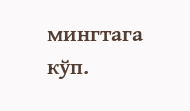мингтага кўп.